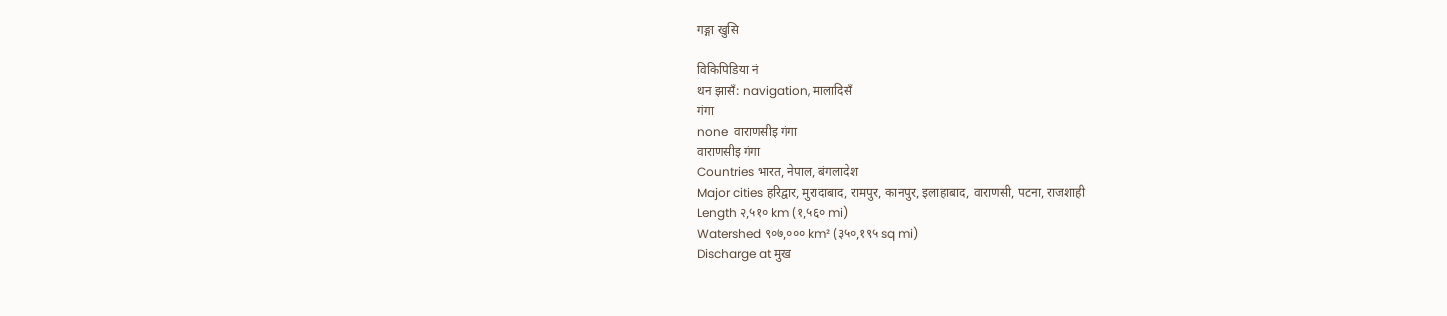गङ्गा खुसि

विकिपिडिया नं
थन झासँ: navigation, मालादिसँ
गंगा
none  वाराणसीइ गंगा
वाराणसीइ गंगा
Countries भारत, नेपाल, बंगलादेश
Major cities हरिद्वार, मुरादाबाद, रामपुर, कानपुर, इलाहाबाद, वाराणसी, पटना, राजशाही
Length २,५१० km (१,५६० mi)
Watershed ९०७,००० km² (३५०,१९५ sq mi)
Discharge at मुख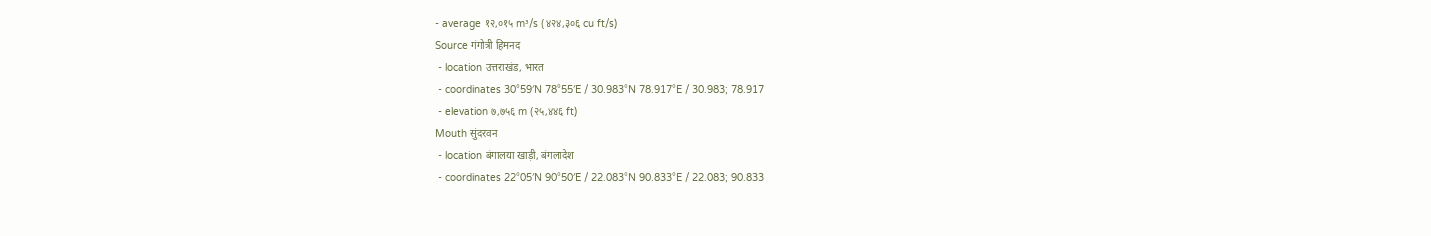- average १२,०१५ m³/s (४२४,३०६ cu ft/s)
Source गंगोत्री हिमनद
 - location उत्तराखंड, भारत
 - coordinates 30°59′N 78°55′E / 30.983°N 78.917°E / 30.983; 78.917
 - elevation ७,७५६ m (२५,४४६ ft)
Mouth सुंदरवन
 - location बंगालया खाड़ी, बंगलादेश
 - coordinates 22°05′N 90°50′E / 22.083°N 90.833°E / 22.083; 90.833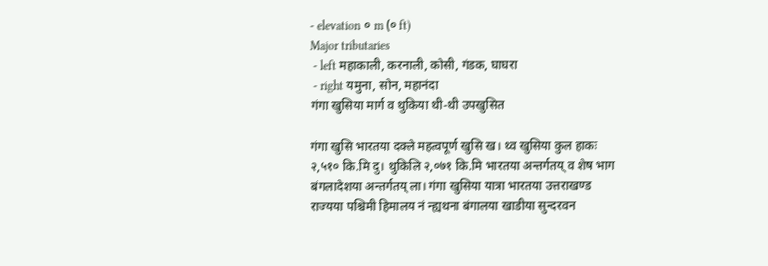- elevation ० m (० ft)
Major tributaries
 - left महाकाली, करनाली, कोसी, गंडक, घाघरा
 - right यमुना, सोन, महानंदा
गंगा खुसिया मार्ग व थुकिया थी-थी उपखुसित

गंगा खुसि भारतया दक्ले महत्वपूर्ण खुसि ख। थ्व खुसिया कुल हाकः २,५१० कि.मि दु। थुकिलि २,०७१ कि.मि भारतया अन्तर्गतय् व शेष भाग बंगलादेशया अन्तर्गतय् ला। गंगा खुसिया यात्रा भारतया उत्तराखण्ड राज्यया पश्चिमी हिमालय नं न्ह्यथना बंगालया खाडीया सुन्दरवन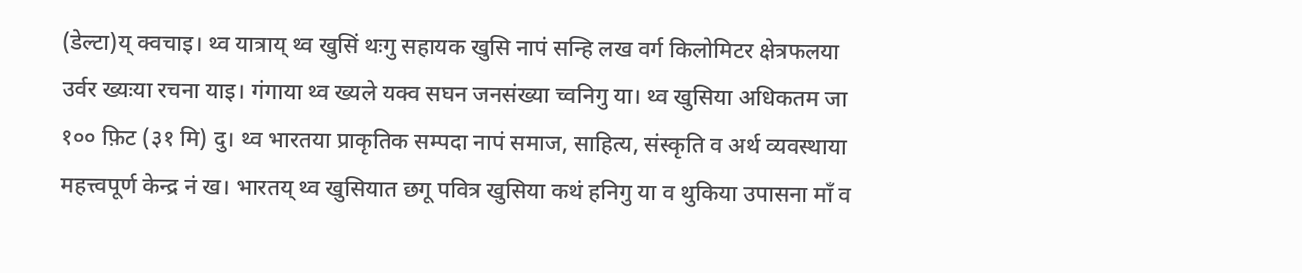(डेल्टा)य् क्वचाइ। थ्व यात्राय् थ्व खुसिं थःगु सहायक खुसि नापं सन्हि लख वर्ग किलोमिटर क्षेत्रफलया उर्वर ख्यःया रचना याइ। गंगाया थ्व ख्यले यक्व सघन जनसंख्या च्वनिगु या। थ्व खुसिया अधिकतम जा १०० फ़िट (३१ मि) दु। थ्व भारतया प्राकृतिक सम्पदा नापं समाज, साहित्य, संस्कृति व अर्थ व्यवस्थाया महत्त्वपूर्ण केन्द्र नं ख। भारतय् थ्व खुसियात छगू पवित्र खुसिया कथं हनिगु या व थुकिया उपासना माँ व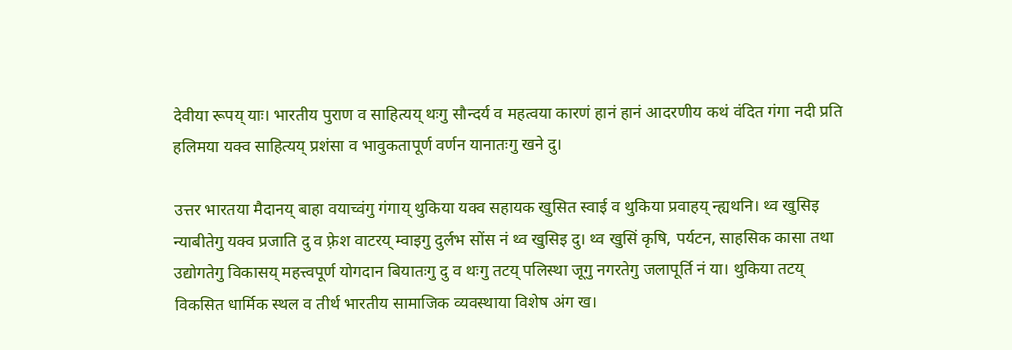देवीया रूपय् याः। भारतीय पुराण व साहित्यय् थःगु सौन्दर्य व महत्वया कारणं हानं हानं आदरणीय कथं वंदित गंगा नदी प्रति हलिमया यक्व साहित्यय् प्रशंसा व भावुकतापूर्ण वर्णन यानातःगु खने दु।

उत्तर भारतया मैदानय् बाहा वयाच्वंगु गंगाय् थुकिया यक्व सहायक खुसित स्वाई व थुकिया प्रवाहय् न्ह्यथनि। थ्व खुसिइ न्याबीतेगु यक्व प्रजाति दु व फ़्रेश वाटरय् म्वाइगु दुर्लभ सोंस नं थ्व खुसिइ दु। थ्व खुसिं कृषि, पर्यटन, साहसिक कासा तथा उद्योगतेगु विकासय् महत्त्वपूर्ण योगदान बियातःगु दु व थःगु तटय् पलिस्था जूगु नगरतेगु जलापूर्ति नं या। थुकिया तटय् विकसित धार्मिक स्थल व तीर्थ भारतीय सामाजिक व्यवस्थाया विशेष अंग ख।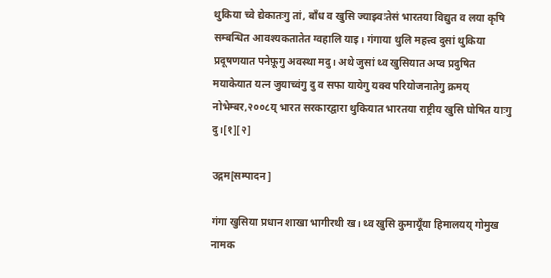थुकिया च्वे द्येकातःगु तां, बाँध व खुसि ज्याझ्वःतेसं भारतया विद्युत व लया कृषि सम्बन्धित आवश्यकतातेत ग्वहालि याइ। गंगाया थुलि महत्त्व दुसां थुकिया प्रदूषणयात पनेफ़ूगु अवस्था मदु। अथे जुसां थ्व खुसियात अप्व प्रदुषित मयाकेयात यत्न जुयाच्वंगु दु व सफा यायेगु यक्व परियोजनातेगु क्रमय् नोभेम्बर,२००८य् भारत सरकारद्वारा थुकियात भारतया राष्ट्रीय खुसि घोषित याःगु दु।[१][२]

उद्गम[सम्पादन]

गंगा खुसिया प्रधान शाखा भागीरथी ख। थ्व खुसि कुमायूँया हिमालयय् गोमुख नामक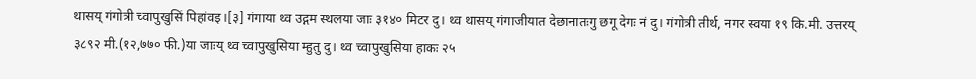थासय् गंगोत्री च्वापुखुसिं पिहांवइ।[३] गंगाया थ्व उद्गम स्थलया जाः ३१४० मिटर दु। थ्व थासय् गंगाजीयात देछानातःगु छगू देगः नं दु। गंगोत्री तीर्थ, नगर स्वया १९ कि.मी. उत्तरय् ३८९२ मी.(१२,७७० फी.)या जाःय् थ्व च्वापुखुसिया म्हुतु दु। थ्व च्वापुखुसिया हाकः २५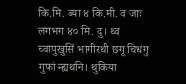कि.मि. ब्या ४ कि.मी. व जाः लगभग ४० मि. दु। थ्व च्वापुखुसिं भागीरथी छगू चिधंगु गुफां न्ह्यथनि। थुकिया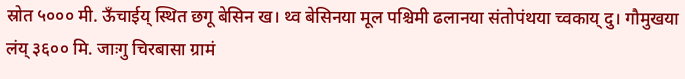स्रोत ५००० मी. ऊँचाईय् स्थित छगू बेसिन ख। थ्व बेसिनया मूल पश्चिमी ढलानया संतोपंथया च्वकाय् दु। गौमुखया लंय् ३६०० मि. जाःगु चिरबासा ग्रामं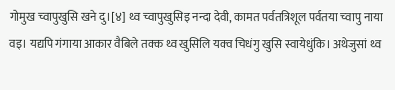गोमुख च्वापुखुसि खने दु।[४] थ्व च्वापुखुसिइ नन्दा देवी, कामत पर्वतत्रिशूल पर्वतया च्वापु नाया वइ। यद्यपि गंगाया आकार वैबिले तक्क थ्व खुसिलि यक्व चिधंगु खुसि स्वायेधुंकि। अथेजुसां थ्व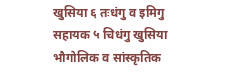खुसिया ६ तःधंगु व इमिगु सहायक ५ चिधंगु खुसिया भौगोलिक व सांस्कृतिक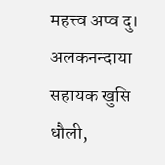महत्त्व अप्व दु। अलकनन्दाया सहायक खुसि धौली,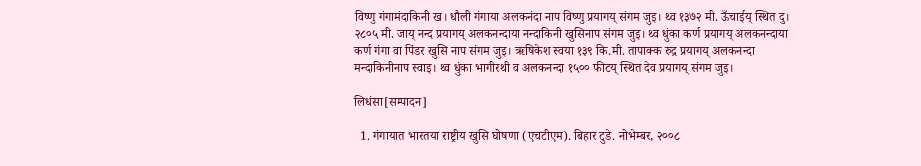विष्णु गंगामंदाकिनी ख। धौली गंगाया अलकनंदा नाप विष्णु प्रयागय् संगम जुइ। थ्व १३७२ मी. ऊँचाईय् स्थित दु। २८०५ मी. जाय् नन्द प्रयागय् अलकनन्दाया नन्दाकिनी खुसिनाप संगम जुइ। थ्व धुंका कर्ण प्रयागय् अलकनन्दाया कर्ण गंगा वा पिंडर खुसि नाप संगम जुइ। ऋषिकेश स्वया १३९ कि.मी. तापाक्क रुद्र प्रयागय् अलकनन्दा मन्दाकिनीनाप स्वाइ। थ्व धुंका भागीरथी व अलकनन्दा १५०० फीटय् स्थित देव प्रयागय् संगम जुइ।

लिधंसा[सम्पादन]

  1. गंगायात भारतया राष्ट्रीय खुसि घोषणा (एचटीएम). बिहार टुडे. नोभेम्बर, २००८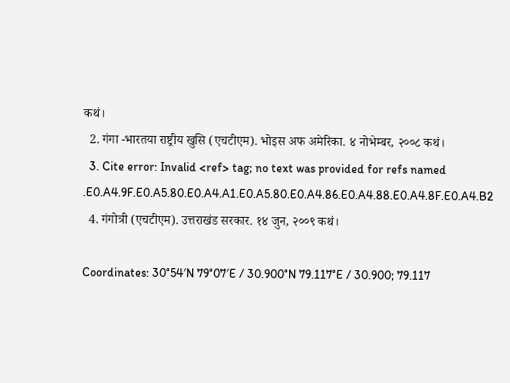कथं।
  2. गंगा -भारतया राष्ट्रीय खुसि (एचटीएम). भोइस अफ अमेरिका. ४ नोभेम्बर, २००८ कथं।
  3. Cite error: Invalid <ref> tag; no text was provided for refs named .E0.A4.9F.E0.A5.80.E0.A4.A1.E0.A5.80.E0.A4.86.E0.A4.88.E0.A4.8F.E0.A4.B2
  4. गंगोत्री (एचटीएम). उत्तराखंड सरकार. १४ जुन, २००९ कथं।

Coordinates: 30°54′N 79°07′E / 30.900°N 79.117°E / 30.900; 79.117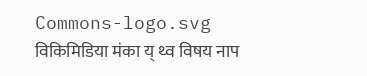Commons-logo.svg
विकिमिडिया मंका य् थ्व विषय नाप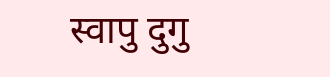स्वापु दुगु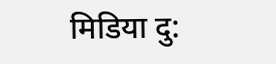मिडिया दु: